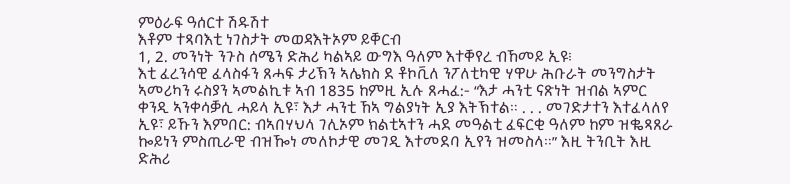ምዕራፍ ዓሰርተ ሽዱሽተ
እቶም ተጻባእቲ ነገስታት መወዳእትኦም ይቐርብ
1, 2. መንነት ንጉስ ሰሜን ድሕሪ ካልኣይ ውግእ ዓለም እተቐየረ ብኸመይ ኢዩ፧
እቲ ፈረንሳዊ ፈላስፋን ጸሓፍ ታሪኽን ኣሌክስ ደ ቶኮቪለ ንፖለቲካዊ ሃዋሁ ሕቡራት መንግስታት ኣመሪካን ሩስያን ኣመልኪቱ ኣብ 1835 ከምዚ ኢሉ ጸሓፈ:- “እታ ሓንቲ ናጽነት ዝብል ኣምር ቀንዲ ኣንቀሳቓሲ ሓይላ ኢዩ፣ እታ ሓንቲ ኸኣ ግልያነት ኢያ እትኽተል። . . . መገድታተን እተፈላለየ ኢዩ፣ ይኹን እምበር: ብኣበሃህላ ገሊኦም ክልቲኣተን ሓደ መዓልቲ ፈፍርቂ ዓለም ከም ዝቈጻጸራ ኰይነን ምስጢራዊ ብዝዀነ መለኮታዊ መገዲ እተመደባ ኢየን ዝመስላ።” እዚ ትንቢት እዚ ድሕሪ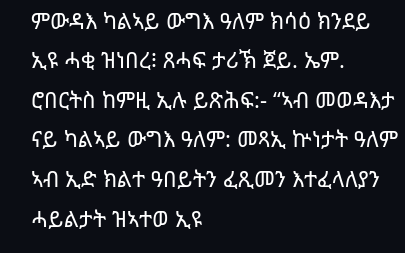ምውዳእ ካልኣይ ውግእ ዓለም ክሳዕ ክንደይ ኢዩ ሓቂ ዝነበረ፧ ጸሓፍ ታሪኽ ጀይ. ኤም. ሮበርትስ ከምዚ ኢሉ ይጽሕፍ:- “ኣብ መወዳእታ ናይ ካልኣይ ውግእ ዓለም: መጻኢ ኵነታት ዓለም ኣብ ኢድ ክልተ ዓበይትን ፈጺመን እተፈላለያን ሓይልታት ዝኣተወ ኢዩ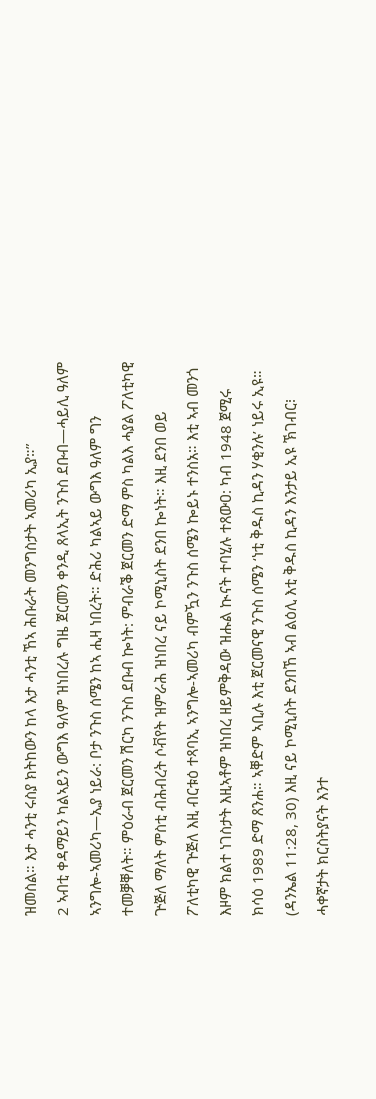ዝመስል። እታ ሓንቲ ሩስያ ክትከውን ከላ እታ ሓንቲ ኸኣ ሕቡራት መንግስታት ኣመሪካ ኢያ።”
2 ኣብቲ ቀዳማይን ካልኣይን ውግእ ዓለም ዝነበረሉ ግዜ ጀርመን ቀንዲ ጸላኢት ንጉስ ደቡብ—ሓይሊ ዓለም ኣንግሎ-ኣመሪካ—ኢያ ነይራ: ቦታ ንጉስ ሰሜን ከኣ ሒዛ ነበረት። ድሕሪ ካልኣይ ውግእ ዓለም ግን ተመቓቐለት። ምዕራብ ጀርመን ሽርካ ንጉስ ደቡብ ኰነት: ምብራቕ ጀርመን ድማ ምስ ካልእ ሓያል ፖለቲካዊ ጕጅለ ማለት ምስቲ ብሕብረት ሶቭየት ዝምራሕ ዝነበረ ናይ ኮሚኒስት ደንበ ኰነት። እዚ ደንበ ወይ ፖለቲካዊ ጕጅለ እዚ ብርቱዕ ተጻባኢ ኣንግሎ-ኣመሪካ ብምዃን ንጉስ ሰሜን ኰይኑ ተንስአ። እቲ ኣብ መንጎ እዞም ክልተ ነገስታት እዚኣቶም ዝነበረ ዘይምቅዳው ዝሑል ኲናት ተባሂሉ ተጸውዐ: ካብ 1948 ጀሚሩ ክሳዕ 1989 ድማ ጸንሐ። ኣቐድም ኣቢሉ እቲ ጀርመናዊ ንጉስ ሰሜን ‘ነቲ ቅዱስ ኪዳን ሃቂንሉ’ ነይሩ ኢዩ። (ዳንኤል 11:28, 30) እዚ ናይ ኮሚኒስት ደንበኸ ኣብ ልዕሊ እቲ ቅዱስ ኪዳን እንታይ ኢዩ ኽገብር፧
ሓቀኛታት ክርስትያናት እንተ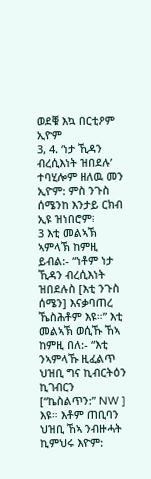ወደቑ እኳ በርቲዖም ኢዮም
3, 4. ‘ነታ ኺዳን ብረሲእነት ዝበደሉ’ ተባሂሎም ዘለዉ መን ኢዮም: ምስ ንጉስ ሰሜንከ እንታይ ርክብ ኢዩ ዝነበሮም፧
3 እቲ መልኣኽ ኣምላኽ ከምዚ ይብል:- “ነቶም ነታ ኺዳን ብረሲእነት ዝበደሉስ [እቲ ንጉስ ሰሜን] እናቃባጠረ ኼስሕቶም እዩ።” እቲ መልኣኽ ወሲኹ ኸኣ ከምዚ በለ:- “እቲ ንኣምላኹ ዚፈልጥ ህዝቢ ግና ኪብርትዕን ኪገብርን [“ኬስልጥን:” NW ] እዩ። እቶም ጠቢባን ህዝቢ ኸኣ ንብዙሓት ኪምህሩ እዮም: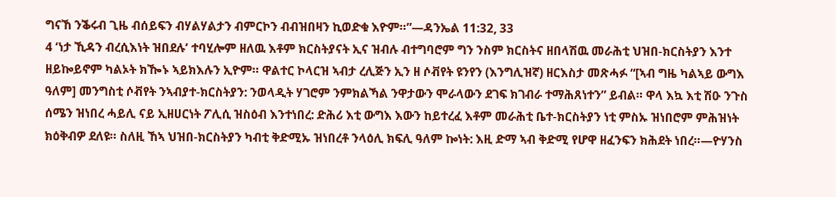ግናኸ ንቕሩብ ጊዜ ብሰይፍን ብሃልሃልታን ብምርኮን ብብዝበዛን ኪወድቁ እዮም።”—ዳንኤል 11:32, 33
4 ‘ነታ ኺዳን ብረሲእነት ዝበደሉ’ ተባሂሎም ዘለዉ እቶም ክርስትያናት ኢና ዝብሉ ብተግባሮም ግን ንስም ክርስትና ዘበላሽዉ መራሕቲ ህዝበ-ክርስትያን እንተ ዘይኰይኖም ካልኦት ክዀኑ ኣይክእሉን ኢዮም። ዋልተር ኮላርዝ ኣብታ ረሊጅን ኢን ዘ ሶቭየት ዩንየን (እንግሊዝኛ) ዘርእስታ መጽሓፉ “[ኣብ ግዜ ካልኣይ ውግእ ዓለም] መንግስቲ ሶቭየት ንኣብያተ-ክርስትያን: ንወላዲት ሃገሮም ንምክልኻል ንዋታውን ሞራላውን ደገፍ ክገብራ ተማሕጸነተን” ይብል። ዋላ እኳ እቲ ሽዑ ንጉስ ሰሜን ዝነበረ ሓይሊ ናይ ኢዘሀርነት ፖሊሲ ዝስዕብ እንተነበረ: ድሕሪ እቲ ውግእ እውን ከይተረፈ እቶም መራሕቲ ቤተ-ክርስትያን ነቲ ምስኡ ዝነበሮም ምሕዝነት ክዕቅብዎ ደለዩ። ስለዚ ኸኣ ህዝበ-ክርስትያን ካብቲ ቅድሚኡ ዝነበረቶ ንላዕሊ ክፍሊ ዓለም ኰነት: እዚ ድማ ኣብ ቅድሚ የሆዋ ዘፈንፍን ክሕደት ነበረ።—ዮሃንስ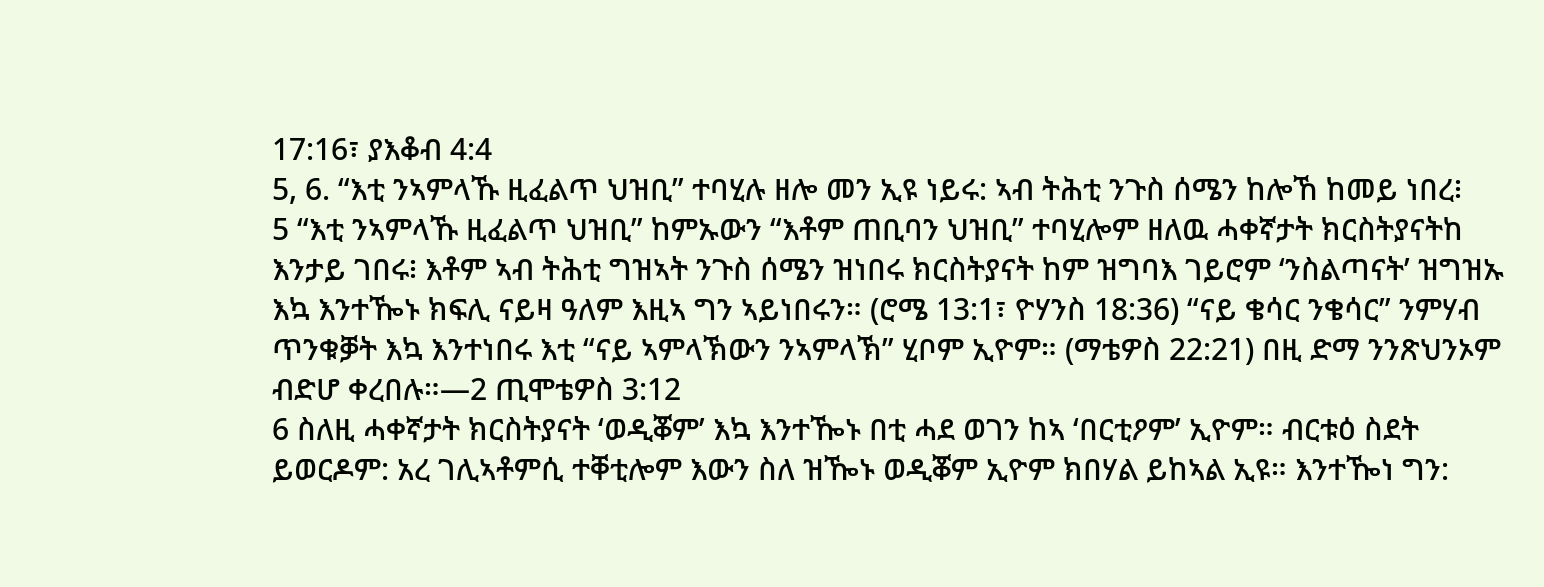17:16፣ ያእቆብ 4:4
5, 6. “እቲ ንኣምላኹ ዚፈልጥ ህዝቢ” ተባሂሉ ዘሎ መን ኢዩ ነይሩ: ኣብ ትሕቲ ንጉስ ሰሜን ከሎኸ ከመይ ነበረ፧
5 “እቲ ንኣምላኹ ዚፈልጥ ህዝቢ” ከምኡውን “እቶም ጠቢባን ህዝቢ” ተባሂሎም ዘለዉ ሓቀኛታት ክርስትያናትከ እንታይ ገበሩ፧ እቶም ኣብ ትሕቲ ግዝኣት ንጉስ ሰሜን ዝነበሩ ክርስትያናት ከም ዝግባእ ገይሮም ‘ንስልጣናት’ ዝግዝኡ እኳ እንተዀኑ ክፍሊ ናይዛ ዓለም እዚኣ ግን ኣይነበሩን። (ሮሜ 13:1፣ ዮሃንስ 18:36) “ናይ ቄሳር ንቄሳር” ንምሃብ ጥንቁቓት እኳ እንተነበሩ እቲ “ናይ ኣምላኽውን ንኣምላኽ” ሂቦም ኢዮም። (ማቴዎስ 22:21) በዚ ድማ ንንጽህንኦም ብድሆ ቀረበሉ።—2 ጢሞቴዎስ 3:12
6 ስለዚ ሓቀኛታት ክርስትያናት ‘ወዲቖም’ እኳ እንተዀኑ በቲ ሓደ ወገን ከኣ ‘በርቲዖም’ ኢዮም። ብርቱዕ ስደት ይወርዶም: አረ ገሊኣቶምሲ ተቐቲሎም እውን ስለ ዝዀኑ ወዲቖም ኢዮም ክበሃል ይከኣል ኢዩ። እንተዀነ ግን: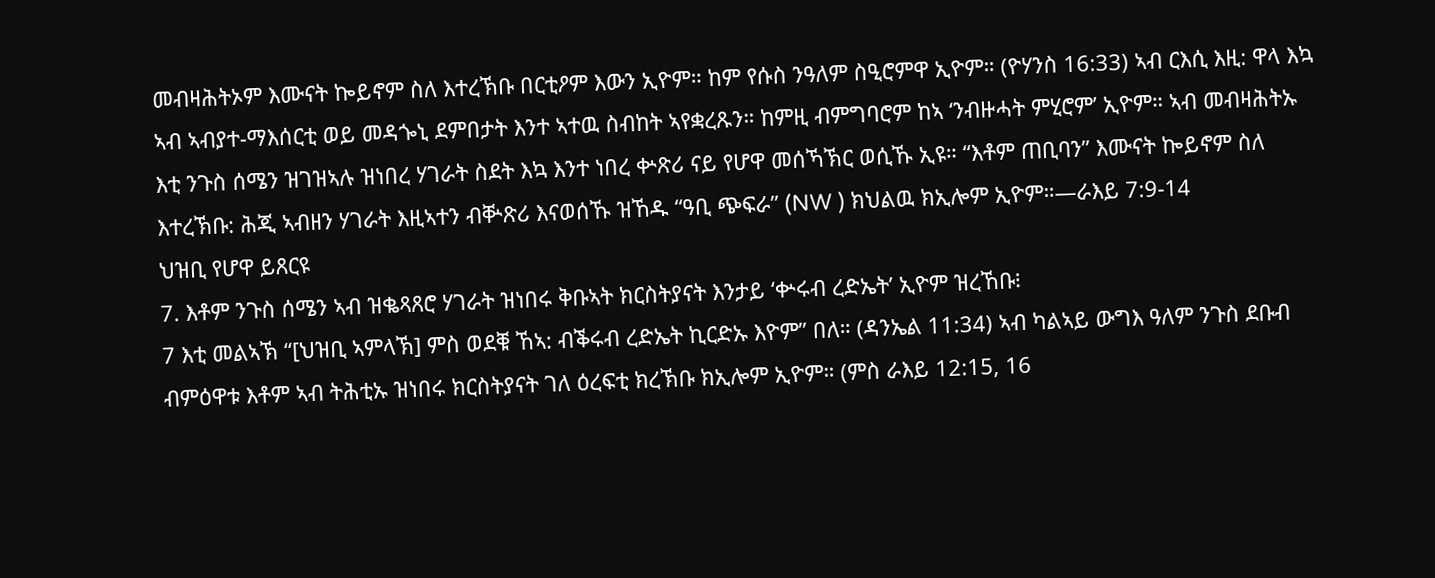መብዛሕትኦም እሙናት ኰይኖም ስለ እተረኽቡ በርቲዖም እውን ኢዮም። ከም የሱስ ንዓለም ስዒሮምዋ ኢዮም። (ዮሃንስ 16:33) ኣብ ርእሲ እዚ: ዋላ እኳ ኣብ ኣብያተ-ማእሰርቲ ወይ መዳጐኒ ደምበታት እንተ ኣተዉ ስብከት ኣየቋረጹን። ከምዚ ብምግባሮም ከኣ ‘ንብዙሓት ምሂሮም’ ኢዮም። ኣብ መብዛሕትኡ እቲ ንጉስ ሰሜን ዝገዝኣሉ ዝነበረ ሃገራት ስደት እኳ እንተ ነበረ ቍጽሪ ናይ የሆዋ መሰኻኽር ወሲኹ ኢዩ። “እቶም ጠቢባን” እሙናት ኰይኖም ስለ እተረኽቡ: ሕጂ ኣብዘን ሃገራት እዚኣተን ብቝጽሪ እናወሰኹ ዝኸዱ “ዓቢ ጭፍራ” (NW ) ክህልዉ ክኢሎም ኢዮም።—ራእይ 7:9-14
ህዝቢ የሆዋ ይጸርዩ
7. እቶም ንጉስ ሰሜን ኣብ ዝቈጻጸሮ ሃገራት ዝነበሩ ቅቡኣት ክርስትያናት እንታይ ‘ቍሩብ ረድኤት’ ኢዮም ዝረኸቡ፧
7 እቲ መልኣኽ “[ህዝቢ ኣምላኽ] ምስ ወደቑ ኸኣ: ብቕሩብ ረድኤት ኪርድኡ እዮም” በለ። (ዳንኤል 11:34) ኣብ ካልኣይ ውግእ ዓለም ንጉስ ደቡብ ብምዕዋቱ እቶም ኣብ ትሕቲኡ ዝነበሩ ክርስትያናት ገለ ዕረፍቲ ክረኽቡ ክኢሎም ኢዮም። (ምስ ራእይ 12:15, 16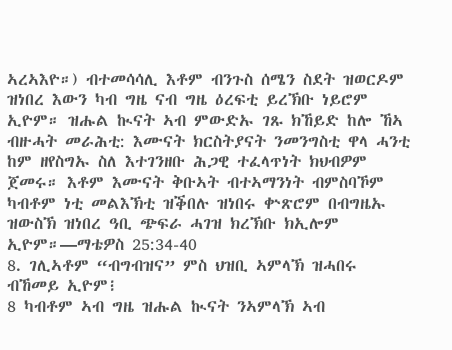ኣረኣእዮ።) ብተመሳሳሊ እቶም ብንጉስ ሰሜን ስደት ዝወርዶም ዝነበረ እውን ካብ ግዜ ናብ ግዜ ዕረፍቲ ይረኽቡ ነይሮም ኢዮም። ዝሑል ኲናት ኣብ ምውድኡ ገጹ ክኸይድ ከሎ ኸኣ ብዙሓት መራሕቲ: እሙናት ክርስትያናት ንመንግስቲ ዋላ ሓንቲ ከም ዘየስግኡ ስለ እተገንዘቡ ሕጋዊ ተፈላጥነት ክህብዎም ጀመሩ። እቶም እሙናት ቅቡኣት ብተኣማንነት ብምስባኾም ካብቶም ነቲ መልእኽቲ ዝቕበሉ ዝነበሩ ቍጽሮም በብግዜኡ ዝውስኽ ዝነበረ ዓቢ ጭፍራ ሓገዝ ክረኽቡ ክኢሎም ኢዮም።—ማቴዎስ 25:34-40
8. ገሊኣቶም “ብግብዝና” ምስ ህዝቢ ኣምላኽ ዝሓበሩ ብኸመይ ኢዮም፧
8 ካብቶም ኣብ ግዜ ዝሑል ኲናት ንኣምላኽ ኣብ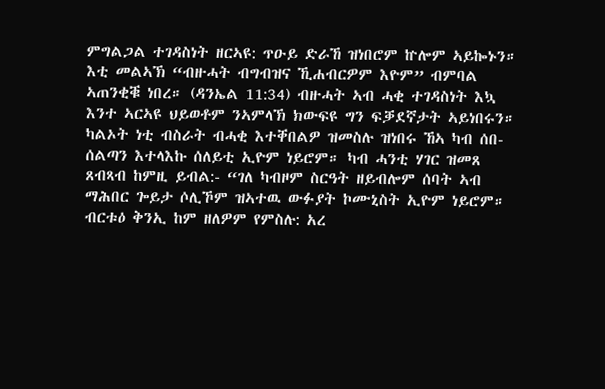ምግልጋል ተገዳስነት ዘርኣዩ: ጥዑይ ድራኸ ዝነበሮም ኵሎም ኣይኰኑን። እቲ መልኣኽ “ብዙሓት ብግብዝና ኺሐብርዎም እዮም” ብምባል ኣጠንቂቑ ነበረ። (ዳንኤል 11:34) ብዙሓት ኣብ ሓቂ ተገዳስነት እኳ እንተ ኣርኣዩ ህይወቶም ንኣምላኽ ክውፍዩ ግን ፍቓደኛታት ኣይነበሩን። ካልኦት ነቲ ብስራት ብሓቂ እተቐበልዎ ዝመስሉ ዝነበሩ ኸኣ ካብ ሰበ-ሰልጣን እተላእኩ ሰለይቲ ኢዮም ነይሮም። ካብ ሓንቲ ሃገር ዝመጸ ጸብጻብ ከምዚ ይብል:- “ገለ ካብዞም ስርዓት ዘይብሎም ሰባት ኣብ ማሕበር ጐይታ ሶሊኾም ዝኣተዉ ውፉያት ኮሙኒስት ኢዮም ነይሮም። ብርቱዕ ቅንኢ ከም ዘለዎም የምስሉ: አረ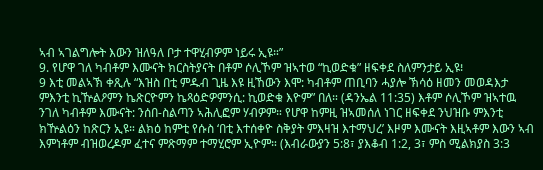ኣብ ኣገልግሎት እውን ዝለዓለ ቦታ ተዋሂብዎም ነይሩ ኢዩ።”
9. የሆዋ ገለ ካብቶም እሙናት ክርስትያናት በቶም ሶሊኾም ዝኣተወ “ኪወድቁ” ዘፍቀደ ስለምንታይ ኢዩ፧
9 እቲ መልኣኽ ቀጺሉ “እዝስ በቲ ምዱብ ጊዜ እዩ ዚኸውን እሞ: ካብቶም ጠቢባን ሓያሎ ኽሳዕ ዘመን መወዳእታ ምእንቲ ኪዅልዖምን ኬጽርዮምን ኬጻዕድዎምንሲ: ኪወድቁ እዮም” በለ። (ዳንኤል 11:35) እቶም ሶሊኾም ዝኣተዉ ንገለ ካብቶም እሙናት: ንሰበ-ስልጣን ኣሕሊፎም ሃብዎም። የሆዋ ከምዚ ዝኣመሰለ ነገር ዘፍቀደ ንህዝቡ ምእንቲ ክዅልዕን ከጽርን ኢዩ። ልክዕ ከምቲ የሱስ ‘በቲ እተሰቀዮ ስቅያት ምእዛዝ እተማህረ’ እዞም እሙናት እዚኣቶም እውን ኣብ እምነቶም ብዝወረዶም ፈተና ምጽማም ተማሂሮም ኢዮም። (እብራውያን 5:8፣ ያእቆብ 1:2, 3፣ ምስ ሚልክያስ 3:3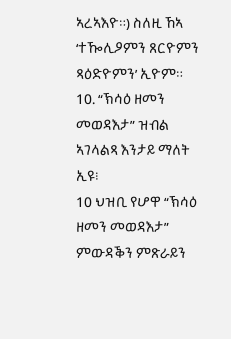ኣረኣእዮ።) ስለዚ ኸኣ ‘ተዀሊዖምን ጸርዮምን ጻዕድዮምን’ ኢዮም።
10. “ኽሳዕ ዘመን መወዳእታ” ዝብል ኣገላልጻ እንታይ ማለት ኢዩ፧
10 ህዝቢ የሆዋ “ኽሳዕ ዘመን መወዳእታ” ምውዳቕን ምጽራይን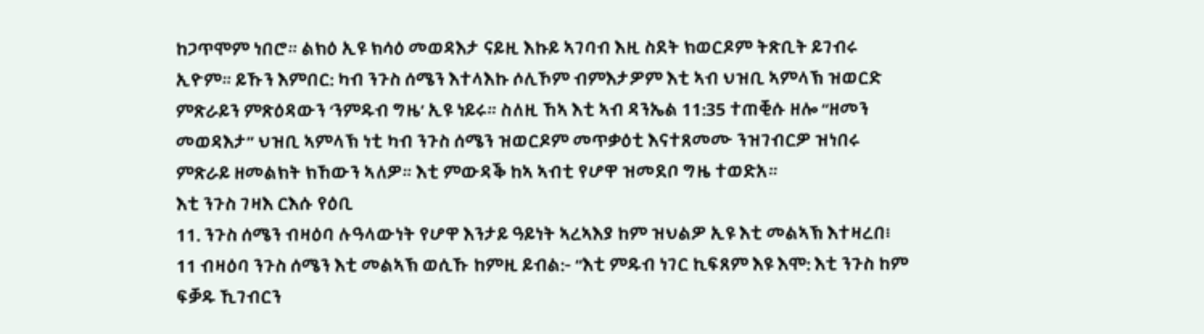ከጋጥሞም ነበሮ። ልክዕ ኢዩ ክሳዕ መወዳእታ ናይዚ እኩይ ኣገባብ እዚ ስደት ክወርዶም ትጽቢት ይገብሩ ኢዮም። ይኹን እምበር: ካብ ንጉስ ሰሜን እተላእኩ ሶሊኾም ብምእታዎም እቲ ኣብ ህዝቢ ኣምላኽ ዝወርድ ምጽራይን ምጽዕዳውን ‘ንምዱብ ግዜ’ ኢዩ ነይሩ። ስለዚ ኸኣ እቲ ኣብ ዳንኤል 11:35 ተጠቒሱ ዘሎ “ዘመን መወዳእታ” ህዝቢ ኣምላኽ ነቲ ካብ ንጉስ ሰሜን ዝወርዶም መጥቃዕቲ እናተጸመሙ ንዝገብርዎ ዝነበሩ ምጽራይ ዘመልክት ክኸውን ኣለዎ። እቲ ምውዳቕ ከኣ ኣብቲ የሆዋ ዝመደቦ ግዜ ተወድአ።
እቲ ንጉስ ገዛእ ርእሱ የዕቢ
11. ንጉስ ሰሜን ብዛዕባ ሉዓላውነት የሆዋ እንታይ ዓይነት ኣረኣእያ ከም ዝህልዎ ኢዩ እቲ መልኣኽ እተዛረበ፧
11 ብዛዕባ ንጉስ ሰሜን እቲ መልኣኽ ወሲኹ ከምዚ ይብል:- “እቲ ምዱብ ነገር ኪፍጸም እዩ እሞ: እቲ ንጉስ ከም ፍቓዱ ኺገብርን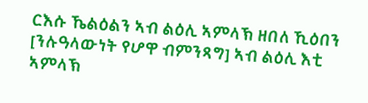ርእሱ ኼልዕልን ኣብ ልዕሊ ኣምላኽ ዘበለ ኺዕበን [ንሉዓላውነት የሆዋ ብምንጻግ] ኣብ ልዕሊ እቲ ኣምላኽ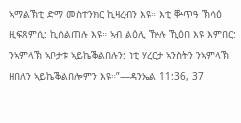ኣማልኽቲ ድማ መስተንክር ኪዛረብን እዩ። እቲ ቝጥዓ ኽሳዕ ዚፍጸምሲ: ኪሰልጠሉ እዩ። ኣብ ልዕሊ ዅሉ ኺዕበ እዩ እምበር: ንኣምላኽ ኣቦታቱ ኣይኬቕልበሉን: ነቲ ሃረርታ ኣንስትን ንኣምላኽ ዘበለን ኣይኬቕልበሎምን እዩ።”—ዳንኤል 11:36, 37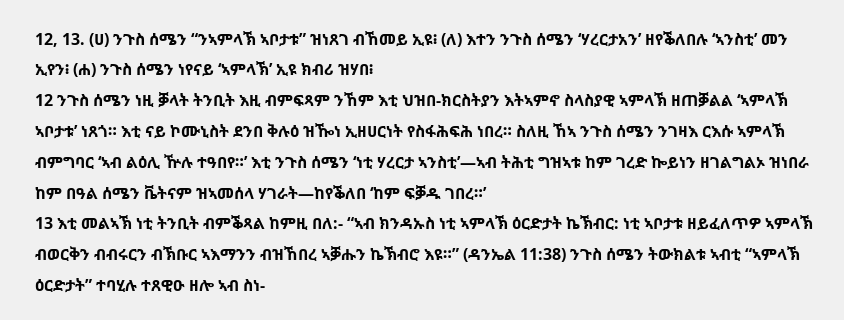12, 13. (ሀ) ንጉስ ሰሜን “ንኣምላኽ ኣቦታቱ” ዝነጸገ ብኸመይ ኢዩ፧ (ለ) እተን ንጉስ ሰሜን ‘ሃረርታአን’ ዘየቕለበሉ ‘ኣንስቲ’ መን ኢየን፧ (ሐ) ንጉስ ሰሜን ነየናይ ‘ኣምላኽ’ ኢዩ ክብሪ ዝሃበ፧
12 ንጉስ ሰሜን ነዚ ቓላት ትንቢት እዚ ብምፍጻም ንኸም እቲ ህዝበ-ክርስትያን እትኣምኖ ስላስያዊ ኣምላኽ ዘጠቓልል ‘ኣምላኽ ኣቦታቱ’ ነጸጎ። እቲ ናይ ኮሙኒስት ደንበ ቅሉዕ ዝዀነ ኢዘሀርነት የስፋሕፍሕ ነበረ። ስለዚ ኸኣ ንጉስ ሰሜን ንገዛእ ርእሱ ኣምላኽ ብምግባር ‘ኣብ ልዕሊ ዅሉ ተዓበየ።’ እቲ ንጉስ ሰሜን ‘ነቲ ሃረርታ ኣንስቲ’—ኣብ ትሕቲ ግዝኣቱ ከም ገረድ ኰይነን ዘገልግልኦ ዝነበራ ከም በዓል ሰሜን ቬትናም ዝኣመሰላ ሃገራት—ከየቕለበ ‘ከም ፍቓዱ ገበረ።’
13 እቲ መልኣኽ ነቲ ትንቢት ብምቕጻል ከምዚ በለ:- “ኣብ ክንዳኡስ ነቲ ኣምላኽ ዕርድታት ኬኽብር: ነቲ ኣቦታቱ ዘይፈለጥዎ ኣምላኽ ብወርቅን ብብሩርን ብኽቡር ኣእማንን ብዝኸበረ ኣቓሑን ኬኽብሮ እዩ።” (ዳንኤል 11:38) ንጉስ ሰሜን ትውክልቱ ኣብቲ “ኣምላኽ ዕርድታት” ተባሂሉ ተጸዊዑ ዘሎ ኣብ ስነ-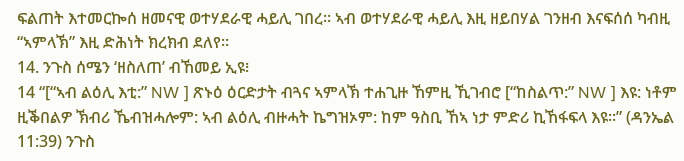ፍልጠት እተመርኰሰ ዘመናዊ ወተሃደራዊ ሓይሊ ገበረ። ኣብ ወተሃደራዊ ሓይሊ እዚ ዘይበሃል ገንዘብ እናፍሰሰ ካብዚ “ኣምላኽ” እዚ ድሕነት ክረክብ ደለየ።
14. ንጉስ ሰሜን ‘ዘስለጠ’ ብኸመይ ኢዩ፧
14 “[“ኣብ ልዕሊ እቲ:” NW ] ጽኑዕ ዕርድታት ብጓና ኣምላኽ ተሐጊዙ ኸምዚ ኺገብሮ [“ከስልጥ:” NW ] እዩ: ነቶም ዚቕበልዎ ኽብሪ ኼብዝሓሎም: ኣብ ልዕሊ ብዙሓት ኬግዝኦም: ከም ዓስቢ ኸኣ ነታ ምድሪ ኪኸፋፍላ እዩ።” (ዳንኤል 11:39) ንጉስ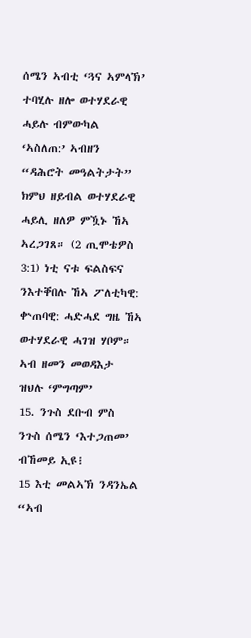ሰሜን ኣብቲ ‘ጓና ኣምላኽ’ ተባሂሉ ዘሎ ወተሃደራዊ ሓይሉ ብምውካል ‘ኣስለጠ:’ ኣብዘን “ዳሕሮት መዓልትታት” ክምህ ዘይብል ወተሃደራዊ ሓይሊ ዘለዎ ምዃኑ ኸኣ ኣረጋገጸ። (2 ጢሞቴዎስ 3:1) ነቲ ናቱ ፍልስፍና ንእተቐበሉ ኸኣ ፖለቲካዊ: ቍጠባዊ: ሓድሓደ ግዜ ኸኣ ወተሃደራዊ ሓገዝ ሃቦም።
ኣብ ዘመን መወዳእታ ዝህሉ ‘ምግጣም’
15. ንጉስ ደቡብ ምስ ንጉስ ሰሜን ‘እተጋጠመ’ ብኸመይ ኢዩ፧
15 እቲ መልኣኽ ንዳንኤል “ኣብ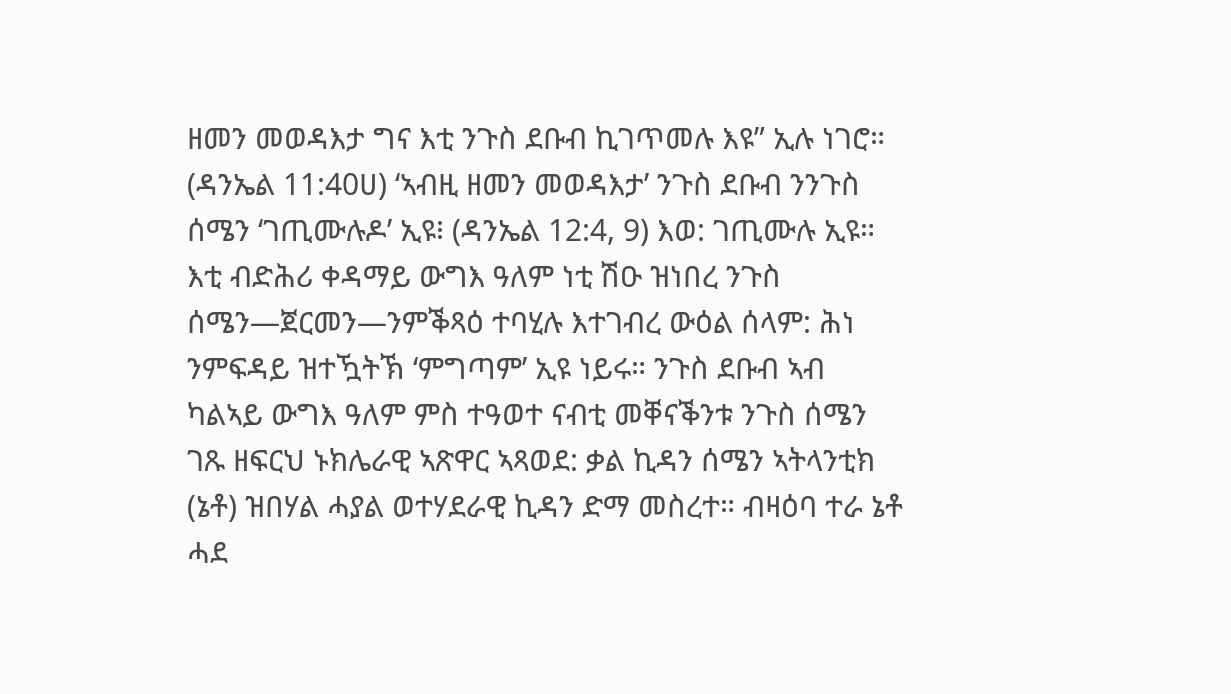ዘመን መወዳእታ ግና እቲ ንጉስ ደቡብ ኪገጥመሉ እዩ” ኢሉ ነገሮ። (ዳንኤል 11:40ሀ) ‘ኣብዚ ዘመን መወዳእታ’ ንጉስ ደቡብ ንንጉስ ሰሜን ‘ገጢሙሉዶ’ ኢዩ፧ (ዳንኤል 12:4, 9) እወ: ገጢሙሉ ኢዩ። እቲ ብድሕሪ ቀዳማይ ውግእ ዓለም ነቲ ሽዑ ዝነበረ ንጉስ ሰሜን—ጀርመን—ንምቕጻዕ ተባሂሉ እተገብረ ውዕል ሰላም: ሕነ ንምፍዳይ ዝተዃትኽ ‘ምግጣም’ ኢዩ ነይሩ። ንጉስ ደቡብ ኣብ ካልኣይ ውግእ ዓለም ምስ ተዓወተ ናብቲ መቐናቕንቱ ንጉስ ሰሜን ገጹ ዘፍርህ ኑክሌራዊ ኣጽዋር ኣጻወደ: ቃል ኪዳን ሰሜን ኣትላንቲክ (ኔቶ) ዝበሃል ሓያል ወተሃደራዊ ኪዳን ድማ መስረተ። ብዛዕባ ተራ ኔቶ ሓደ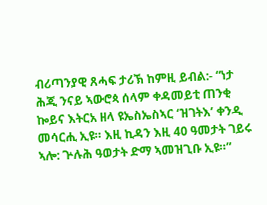ብሪጣንያዊ ጸሓፍ ታሪኽ ከምዚ ይብል:- “ነታ ሕጂ ንናይ ኣውሮጳ ሰላም ቀዳመይቲ ጠንቂ ኰይና እትርአ ዘላ ዩኤስኤስኣር ‘ዝገትእ’ ቀንዲ መሳርሒ ኢዩ። እዚ ኪዳን እዚ 40 ዓመታት ገይሩ ኣሎ: ጕሉሕ ዓወታት ድማ ኣመዝጊቡ ኢዩ።”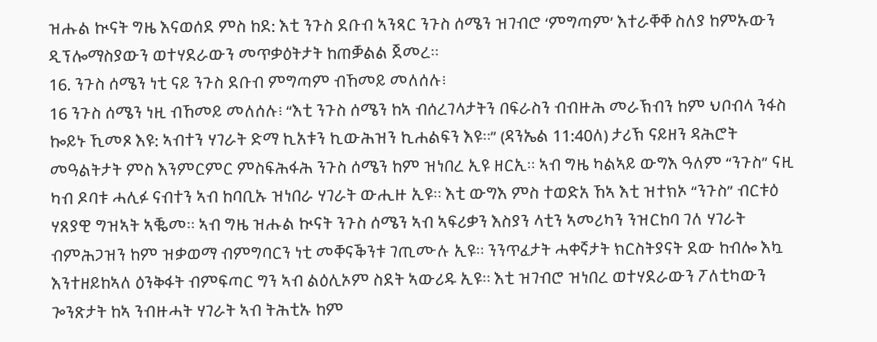ዝሑል ኲናት ግዜ እናወሰደ ምስ ከደ: እቲ ንጉስ ደቡብ ኣንጻር ንጉስ ሰሜን ዝገብሮ ‘ምግጣም’ እተራቐቐ ስለያ ከምኡውን ዲፕሎማስያውን ወተሃደራውን መጥቃዕትታት ከጠቓልል ጀመረ።
16. ንጉስ ሰሜን ነቲ ናይ ንጉስ ደቡብ ምግጣም ብኸመይ መለሰሉ፧
16 ንጉስ ሰሜን ነዚ ብኸመይ መለሰሉ፧ “እቲ ንጉስ ሰሜን ከኣ ብሰረገላታትን በፍራስን ብብዙሕ መራኽብን ከም ህቦብላ ንፋስ ኰይኑ ኺመጾ እዩ: ኣብተን ሃገራት ድማ ኪአቱን ኪውሕዝን ኪሐልፍን እዩ።” (ዳንኤል 11:40ለ) ታሪኽ ናይዘን ዳሕሮት መዓልትታት ምስ እንምርምር ምስፍሕፋሕ ንጉስ ሰሜን ከም ዝነበረ ኢዩ ዘርኢ። ኣብ ግዜ ካልኣይ ውግእ ዓለም “ንጉስ” ናዚ ካብ ዶባቱ ሓሊፉ ናብተን ኣብ ከባቢኡ ዝነበራ ሃገራት ውሒዙ ኢዩ። እቲ ውግእ ምስ ተወድአ ኸኣ እቲ ዝተክኦ “ንጉስ” ብርቱዕ ሃጸያዊ ግዝኣት ኣቘመ። ኣብ ግዜ ዝሑል ኲናት ንጉስ ሰሜን ኣብ ኣፍሪቃን እስያን ላቲን ኣመሪካን ንዝርከባ ገለ ሃገራት ብምሕጋዝን ከም ዝቃወማ ብምግባርን ነቲ መቐናቕንቱ ገጢሙሉ ኢዩ። ንንጥፈታት ሓቀኛታት ክርስትያናት ደው ከብሎ እኳ እንተዘይከኣለ ዕንቅፋት ብምፍጣር ግን ኣብ ልዕሊኦም ስደት ኣውሪዱ ኢዩ። እቲ ዝገብሮ ዝነበረ ወተሃደራውን ፖለቲካውን ጐንጽታት ከኣ ንብዙሓት ሃገራት ኣብ ትሕቲኡ ከም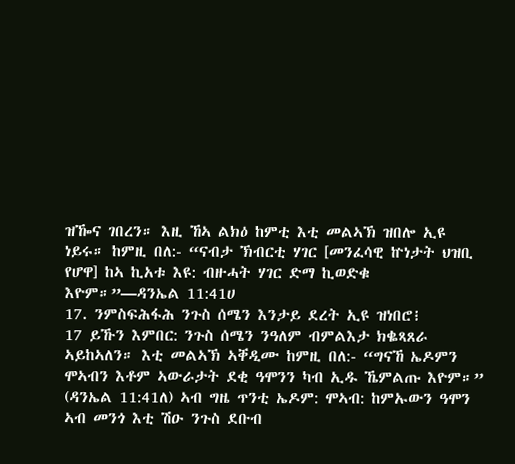ዝዀና ገበረን። እዚ ኸኣ ልክዕ ከምቲ እቲ መልኣኽ ዝበሎ ኢዩ ነይሩ። ከምዚ በለ:- “ናብታ ኽብርቲ ሃገር [መንፈሳዊ ኵነታት ህዝቢ የሆዋ] ከኣ ኪአቱ እዩ: ብዙሓት ሃገር ድማ ኪወድቁ እዮም።”—ዳንኤል 11:41ሀ
17. ንምስፍሕፋሕ ንጉስ ሰሜን እንታይ ደረት ኢዩ ዝነበሮ፧
17 ይኹን እምበር: ንጉስ ሰሜን ንዓለም ብምልእታ ክቈጻጸራ ኣይከኣለን። እቲ መልኣኽ ኣቐዲሙ ከምዚ በለ:- “ግናኸ ኤዶምን ሞኣብን እቶም ኣውራታት ደቂ ዓሞንን ካብ ኢዱ ኼምልጡ እዮም።” (ዳንኤል 11:41ለ) ኣብ ግዜ ጥንቲ ኤዶም: ሞኣብ: ከምኡውን ዓሞን ኣብ መንጎ እቲ ሽዑ ንጉስ ደቡብ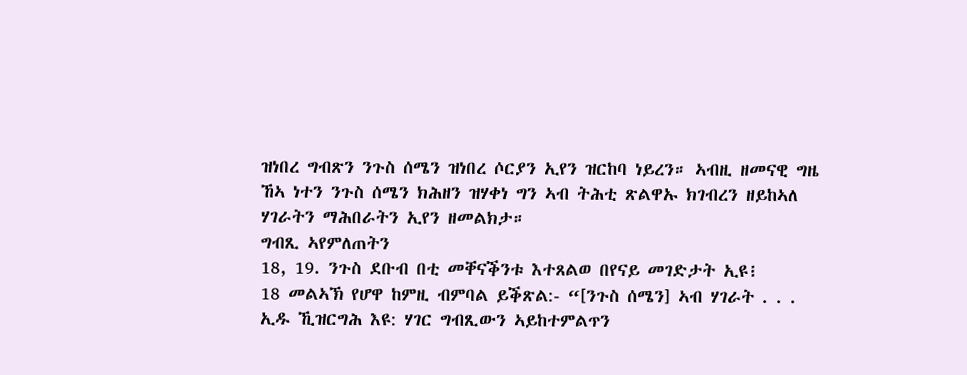ዝነበረ ግብጽን ንጉስ ሰሜን ዝነበረ ሶርያን ኢየን ዝርከባ ነይረን። ኣብዚ ዘመናዊ ግዜ ኸኣ ነተን ንጉስ ሰሜን ክሕዘን ዝሃቀነ ግን ኣብ ትሕቲ ጽልዋኡ ክገብረን ዘይከኣለ ሃገራትን ማሕበራትን ኢየን ዘመልክታ።
ግብጺ ኣየምለጠትን
18, 19. ንጉስ ደቡብ በቲ መቐናቕንቱ እተጸልወ በየናይ መገድታት ኢዩ፧
18 መልኣኽ የሆዋ ከምዚ ብምባል ይቕጽል:- “[ንጉስ ሰሜን] ኣብ ሃገራት . . . ኢዱ ኺዝርግሕ እዩ: ሃገር ግብጺውን ኣይከተምልጥን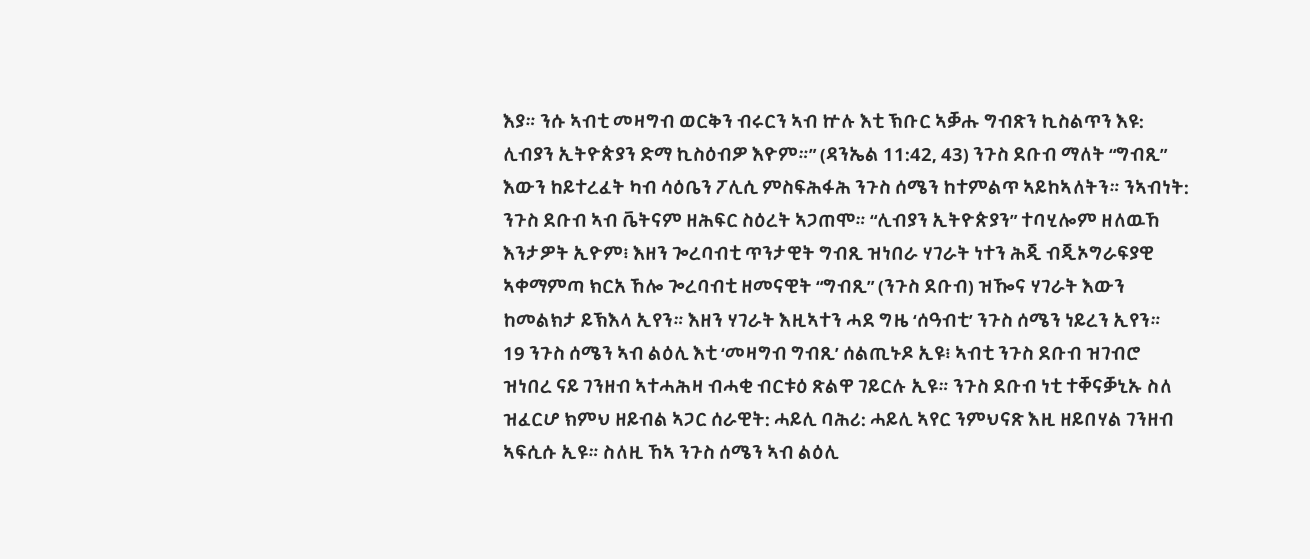እያ። ንሱ ኣብቲ መዛግብ ወርቅን ብሩርን ኣብ ኵሉ እቲ ኽቡር ኣቓሑ ግብጽን ኪስልጥን እዩ: ሊብያን ኢትዮጵያን ድማ ኪስዕብዎ እዮም።” (ዳንኤል 11:42, 43) ንጉስ ደቡብ ማለት “ግብጺ” እውን ከይተረፈት ካብ ሳዕቤን ፖሊሲ ምስፍሕፋሕ ንጉስ ሰሜን ከተምልጥ ኣይከኣለትን። ንኣብነት: ንጉስ ደቡብ ኣብ ቬትናም ዘሕፍር ስዕረት ኣጋጠሞ። “ሊብያን ኢትዮጵያን” ተባሂሎም ዘለዉኸ እንታዎት ኢዮም፧ እዘን ጐረባብቲ ጥንታዊት ግብጺ ዝነበራ ሃገራት ነተን ሕጂ ብጂኦግራፍያዊ ኣቀማምጣ ክርአ ኸሎ ጐረባብቲ ዘመናዊት “ግብጺ” (ንጉስ ደቡብ) ዝዀና ሃገራት እውን ከመልክታ ይኽእላ ኢየን። እዘን ሃገራት እዚኣተን ሓደ ግዜ ‘ሰዓብቲ’ ንጉስ ሰሜን ነይረን ኢየን።
19 ንጉስ ሰሜን ኣብ ልዕሊ እቲ ‘መዛግብ ግብጺ’ ሰልጢኑዶ ኢዩ፧ ኣብቲ ንጉስ ደቡብ ዝገብሮ ዝነበረ ናይ ገንዘብ ኣተሓሕዛ ብሓቂ ብርቱዕ ጽልዋ ገይርሉ ኢዩ። ንጉስ ደቡብ ነቲ ተቐናቓኒኡ ስለ ዝፈርሆ ክምህ ዘይብል ኣጋር ሰራዊት: ሓይሊ ባሕሪ: ሓይሊ ኣየር ንምህናጽ እዚ ዘይበሃል ገንዘብ ኣፍሲሱ ኢዩ። ስለዚ ኸኣ ንጉስ ሰሜን ኣብ ልዕሊ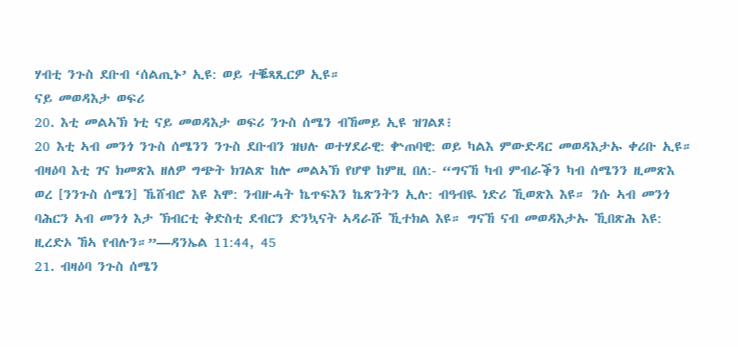ሃብቲ ንጉስ ደቡብ ‘ሰልጢኑ’ ኢዩ: ወይ ተቘጻጺርዎ ኢዩ።
ናይ መወዳእታ ወፍሪ
20. እቲ መልኣኽ ነቲ ናይ መወዳእታ ወፍሪ ንጉስ ሰሜን ብኸመይ ኢዩ ዝገልጾ፧
20 እቲ ኣብ መንጎ ንጉስ ሰሜንን ንጉስ ደቡብን ዝህሉ ወተሃደራዊ: ቍጠባዊ: ወይ ካልእ ምውድዳር መወዳእታኡ ቀሪቡ ኢዩ። ብዛዕባ እቲ ገና ክመጽእ ዘለዎ ግጭት ክገልጽ ከሎ መልኣኽ የሆዋ ከምዚ በለ:- “ግናኸ ካብ ምብራቕን ካብ ሰሜንን ዚመጽእ ወረ [ንንጉስ ሰሜን] ኼሸብሮ እዩ እሞ: ንብዙሓት ኬጥፍእን ኬጽንትን ኢሉ: ብዓብዪ ነድሪ ኺወጽእ እዩ። ንሱ ኣብ መንጎ ባሕርን ኣብ መንጎ እታ ኽብርቲ ቅድስቲ ደብርን ድንኳናት ኣዳራሹ ኺተክል እዩ። ግናኸ ናብ መወዳእታኡ ኺበጽሕ እዩ: ዚረድኦ ኸኣ የብሉን።”—ዳንኤል 11:44, 45
21. ብዛዕባ ንጉስ ሰሜን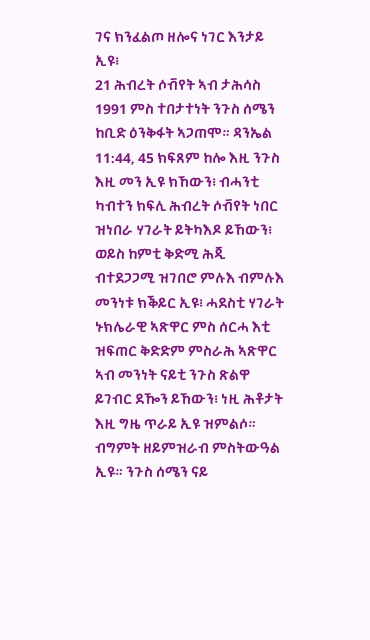ገና ክንፈልጦ ዘሎና ነገር እንታይ ኢዩ፧
21 ሕብረት ሶቭየት ኣብ ታሕሳስ 1991 ምስ ተበታተነት ንጉስ ሰሜን ከቢድ ዕንቅፋት ኣጋጠሞ። ዳንኤል 11:44, 45 ክፍጸም ከሎ እዚ ንጉስ እዚ መን ኢዩ ክኸውን፧ ብሓንቲ ካብተን ክፍሊ ሕብረት ሶቭየት ነበር ዝነበራ ሃገራት ይትካእዶ ይኸውን፧ ወይስ ከምቲ ቅድሚ ሕጂ ብተደጋጋሚ ዝገበሮ ምሉእ ብምሉእ መንነቱ ክቕይር ኢዩ፧ ሓደስቲ ሃገራት ኑክሌራዊ ኣጽዋር ምስ ሰርሓ እቲ ዝፍጠር ቅድድም ምስራሕ ኣጽዋር ኣብ መንነት ናይቲ ንጉስ ጽልዋ ይገብር ደዀን ይኸውን፧ ነዚ ሕቶታት እዚ ግዜ ጥራይ ኢዩ ዝምልሶ። ብግምት ዘይምዝራብ ምስትውዓል ኢዩ። ንጉስ ሰሜን ናይ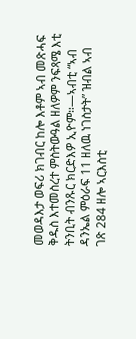መወዳእታ ወፍሪ ክገብር ከሎ እቶም ኣብ መጽሓፍ ቅዱስ እተመስረተ ምስትውዓል ዘለዎም ንፍጻሜ እቲ ትንቢት ብንጹር ክርድእዎ ኢዮም።—ኣብቲ “ኣብ ዳንኤል ምዕራፍ 11 ዘለዉ ነገስታት” ዝብል ኣብ ገጽ 284 ዘሎ ኣርእስቲ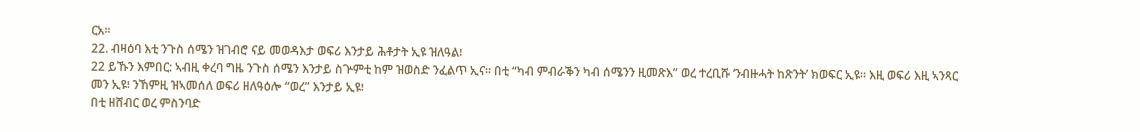ርአ።
22. ብዛዕባ እቲ ንጉስ ሰሜን ዝገብሮ ናይ መወዳእታ ወፍሪ እንታይ ሕቶታት ኢዩ ዝለዓል፧
22 ይኹን እምበር: ኣብዚ ቀረባ ግዜ ንጉስ ሰሜን እንታይ ስጕምቲ ከም ዝወስድ ንፈልጥ ኢና። በቲ “ካብ ምብራቕን ካብ ሰሜንን ዚመጽእ” ወረ ተረቢሹ ‘ንብዙሓት ከጽንት’ ክወፍር ኢዩ። እዚ ወፍሪ እዚ ኣንጻር መን ኢዩ፧ ንኸምዚ ዝኣመሰለ ወፍሪ ዘለዓዕሎ “ወረ” እንታይ ኢዩ፧
በቲ ዘሸብር ወረ ምስንባድ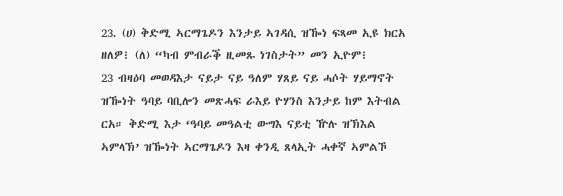23. (ሀ) ቅድሚ ኣርማጌዶን እንታይ ኣገዳሲ ዝዀነ ፍጻመ ኢዩ ክርአ ዘለዎ፧ (ለ) “ካብ ምብራቕ ዚመጹ ነገስታት” መን ኢዮም፧
23 ብዛዕባ መወዳእታ ናይታ ናይ ዓለም ሃጸይ ናይ ሓሶት ሃይማኖት ዝዀነት ዓባይ ባቢሎን መጽሓፍ ራእይ ዮሃንስ እንታይ ከም እትብል ርአ። ቅድሚ እታ ‘ዓባይ መዓልቲ ውግእ ናይቲ ዅሉ ዝኽእል ኣምላኽ’ ዝዀነት ኣርማጌዶን እዛ ቀንዲ ጸላኢት ሓቀኛ ኣምልኾ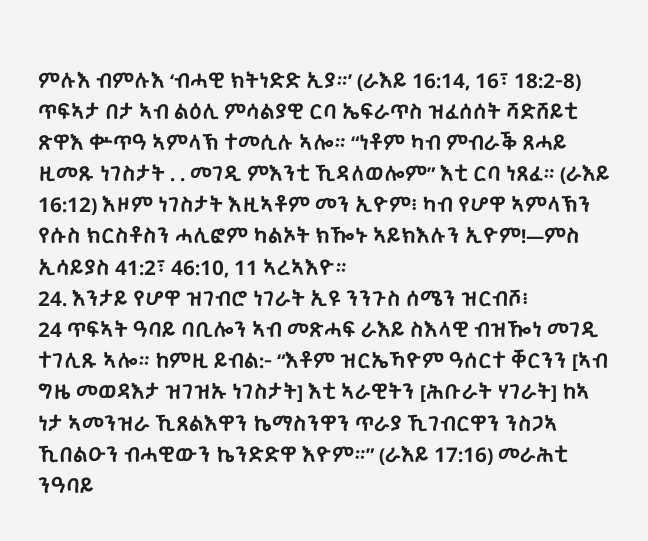ምሉእ ብምሉእ ‘ብሓዊ ክትነድድ ኢያ።’ (ራእይ 16:14, 16፣ 18:2-8) ጥፍኣታ በታ ኣብ ልዕሊ ምሳልያዊ ርባ ኤፍራጥስ ዝፈሰሰት ሻድሸይቲ ጽዋእ ቍጥዓ ኣምላኽ ተመሲሉ ኣሎ። “ነቶም ካብ ምብራቕ ጸሓይ ዚመጹ ነገስታት . . መገዲ ምእንቲ ኺዳለወሎም” እቲ ርባ ነጸፈ። (ራእይ 16:12) እዞም ነገስታት እዚኣቶም መን ኢዮም፧ ካብ የሆዋ ኣምላኽን የሱስ ክርስቶስን ሓሊፎም ካልኦት ክዀኑ ኣይክእሉን ኢዮም!—ምስ ኢሳይያስ 41:2፣ 46:10, 11 ኣረኣእዮ።
24. እንታይ የሆዋ ዝገብሮ ነገራት ኢዩ ንንጉስ ሰሜን ዝርብሾ፧
24 ጥፍኣት ዓባይ ባቢሎን ኣብ መጽሓፍ ራእይ ስእላዊ ብዝዀነ መገዲ ተገሊጹ ኣሎ። ከምዚ ይብል:- “እቶም ዝርኤኻዮም ዓሰርተ ቐርንን [ኣብ ግዜ መወዳእታ ዝገዝኡ ነገስታት] እቲ ኣራዊትን [ሕቡራት ሃገራት] ከኣ ነታ ኣመንዝራ ኺጸልእዋን ኬማስንዋን ጥራያ ኺገብርዋን ንስጋኣ ኺበልዑን ብሓዊውን ኬንድድዋ እዮም።” (ራእይ 17:16) መራሕቲ ንዓባይ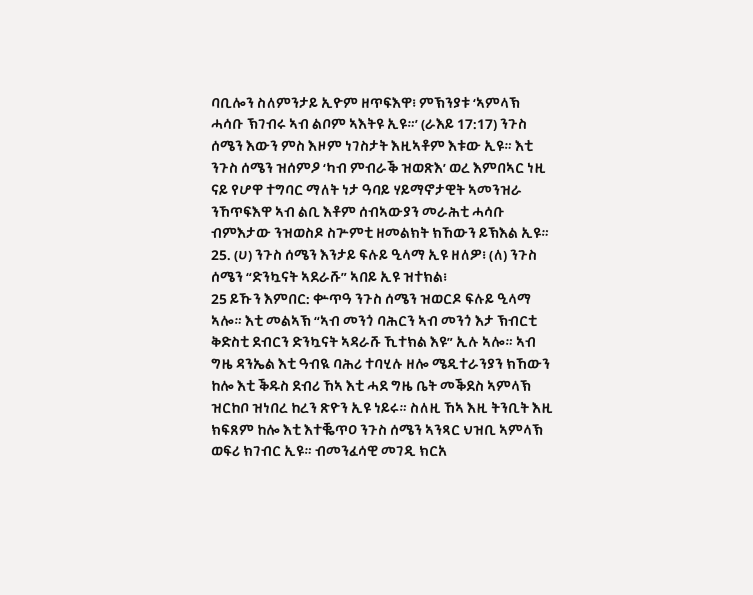ባቢሎን ስለምንታይ ኢዮም ዘጥፍእዋ፧ ምኽንያቱ ‘ኣምላኽ ሓሳቡ ኽገብሩ ኣብ ልቦም ኣእትዩ ኢዩ።’ (ራእይ 17:17) ንጉስ ሰሜን እውን ምስ እዞም ነገስታት እዚኣቶም እቱው ኢዩ። እቲ ንጉስ ሰሜን ዝሰምዖ ‘ካብ ምብራቕ ዝወጽእ’ ወረ እምበኣር ነዚ ናይ የሆዋ ተግባር ማለት ነታ ዓባይ ሃይማኖታዊት ኣመንዝራ ንኸጥፍእዋ ኣብ ልቢ እቶም ሰብኣውያን መራሕቲ ሓሳቡ ብምእታው ንዝወስዶ ስጕምቲ ዘመልክት ክኸውን ይኽእል ኢዩ።
25. (ሀ) ንጉስ ሰሜን እንታይ ፍሉይ ዒላማ ኢዩ ዘለዎ፧ (ለ) ንጉስ ሰሜን “ድንኳናት ኣደራሹ” ኣበይ ኢዩ ዝተክል፧
25 ይኹን እምበር: ቍጥዓ ንጉስ ሰሜን ዝወርዶ ፍሉይ ዒላማ ኣሎ። እቲ መልኣኽ “ኣብ መንጎ ባሕርን ኣብ መንጎ እታ ኽብርቲ ቅድስቲ ደብርን ድንኳናት ኣዳራሹ ኺተክል እዩ” ኢሉ ኣሎ። ኣብ ግዜ ዳንኤል እቲ ዓብዪ ባሕሪ ተባሂሉ ዘሎ ሜዲተራንያን ክኸውን ከሎ እቲ ቕዱስ ደብሪ ኸኣ እቲ ሓደ ግዜ ቤት መቕደስ ኣምላኽ ዝርከቦ ዝነበረ ከረን ጽዮን ኢዩ ነይሩ። ስለዚ ኸኣ እዚ ትንቢት እዚ ክፍጸም ከሎ እቲ እተቘጥዐ ንጉስ ሰሜን ኣንጻር ህዝቢ ኣምላኽ ወፍሪ ክገብር ኢዩ። ብመንፈሳዊ መገዲ ክርአ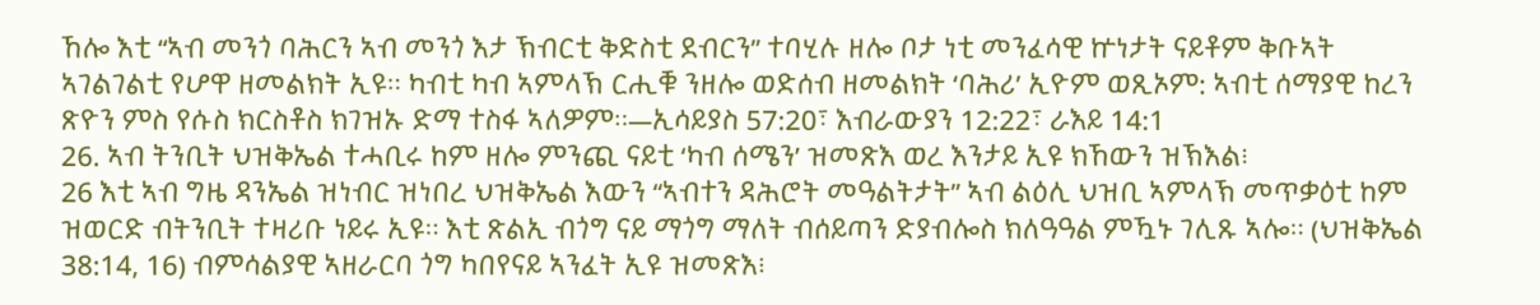ኸሎ እቲ “ኣብ መንጎ ባሕርን ኣብ መንጎ እታ ኽብርቲ ቅድስቲ ደብርን” ተባሂሉ ዘሎ ቦታ ነቲ መንፈሳዊ ኵነታት ናይቶም ቅቡኣት ኣገልገልቲ የሆዋ ዘመልክት ኢዩ። ካብቲ ካብ ኣምላኽ ርሒቑ ንዘሎ ወድሰብ ዘመልክት ‘ባሕሪ’ ኢዮም ወጺኦም: ኣብቲ ሰማያዊ ከረን ጽዮን ምስ የሱስ ክርስቶስ ክገዝኡ ድማ ተስፋ ኣለዎም።—ኢሳይያስ 57:20፣ እብራውያን 12:22፣ ራእይ 14:1
26. ኣብ ትንቢት ህዝቅኤል ተሓቢሩ ከም ዘሎ ምንጪ ናይቲ ‘ካብ ሰሜን’ ዝመጽእ ወረ እንታይ ኢዩ ክኸውን ዝኽእል፧
26 እቲ ኣብ ግዜ ዳንኤል ዝነብር ዝነበረ ህዝቅኤል እውን “ኣብተን ዳሕሮት መዓልትታት” ኣብ ልዕሊ ህዝቢ ኣምላኽ መጥቃዕቲ ከም ዝወርድ ብትንቢት ተዛሪቡ ነይሩ ኢዩ። እቲ ጽልኢ ብጎግ ናይ ማጎግ ማለት ብሰይጣን ድያብሎስ ክለዓዓል ምዃኑ ገሊጹ ኣሎ። (ህዝቅኤል 38:14, 16) ብምሳልያዊ ኣዘራርባ ጎግ ካበየናይ ኣንፈት ኢዩ ዝመጽእ፧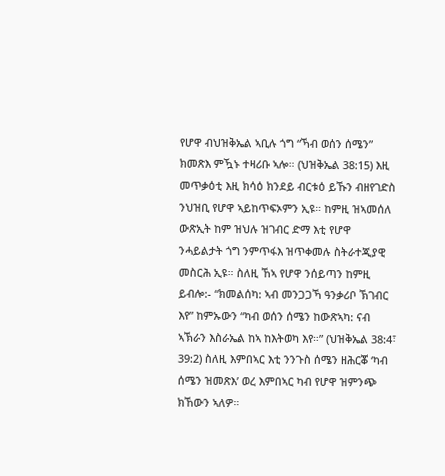የሆዋ ብህዝቅኤል ኣቢሉ ጎግ “ኻብ ወሰን ሰሜን” ክመጽእ ምዃኑ ተዛሪቡ ኣሎ። (ህዝቅኤል 38:15) እዚ መጥቃዕቲ እዚ ክሳዕ ክንደይ ብርቱዕ ይኹን ብዘየገድስ ንህዝቢ የሆዋ ኣይከጥፍኦምን ኢዩ። ከምዚ ዝኣመሰለ ውጽኢት ከም ዝህሉ ዝገብር ድማ እቲ የሆዋ ንሓይልታት ጎግ ንምጥፋእ ዝጥቀመሉ ስትራተጂያዊ መስርሕ ኢዩ። ስለዚ ኸኣ የሆዋ ንሰይጣን ከምዚ ይብሎ:- “ክመልሰካ: ኣብ መንጋጋኻ ዓንቃሪቦ ኽገብር እየ” ከምኡውን “ካብ ወሰን ሰሜን ከውጽኣካ: ናብ ኣኽራን እስራኤል ከኣ ከእትወካ እየ።” (ህዝቅኤል 38:4፣ 39:2) ስለዚ እምበኣር እቲ ንንጉስ ሰሜን ዘሕርቖ ‘ካብ ሰሜን ዝመጽእ’ ወረ እምበኣር ካብ የሆዋ ዝምንጭ ክኸውን ኣለዎ።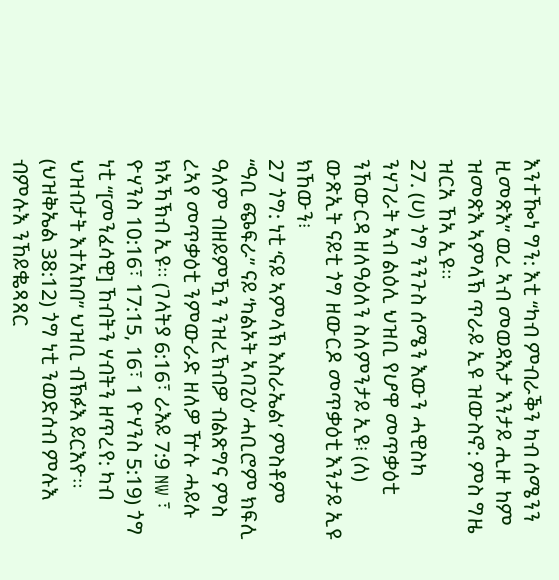እንተዀነ ግን: እቲ “ካብ ምብራቕን ካብ ሰሜንን ዚመጽእ” ወረ ኣብ መወዳእታ እንታይ ሒዙ ከም ዝመጽእ ኣምላኽ ጥራይ ኢዩ ዝውስኖ: ምስ ግዜ ዝርአ ኸኣ ኢዩ።
27. (ሀ) ጎግ ንንጉስ ሰሜን እውን ሓዊስካ ንሃገራት ኣብ ልዕሊ ህዝቢ የሆዋ መጥቃዕቲ ንኸውርዳ ዘለዓዕለን ስለምንታይ ኢዩ፧ (ለ) ውጽኢት ናይቲ ጎግ ዘውርዶ መጥቃዕቲ እንታይ ኢዩ ክኸውን፧
27 ጎግ: ነቲ ‘ናይ ኣምላኽ እስራኤል’ ምስቶም “ዓቢ ጭፍራ” ናይ ‘ካልኦት ኣባጊዕ’ ሓቢሮም ክፍሊ ዓለም ብዘይምዃን ንዝረኽብዎ ብልጽግና ምስ ረኣየ መጥቃዕቲ ንምውራድ ዘለዎ ዅሉ ሓይሉ ክኣኻኽብ ኢዩ። (ገላትያ 6:16፣ ራእይ 7:9 NW ፣ ዮሃንስ 10:16፣ 17:15, 16፣ 1 ዮሃንስ 5:19) ጎግ ነቲ “[መንፈሳዊ] ኸብትን ሃብትን ዘጥረየ: ካብ ህዝብታት እተአከበ” ህዝቢ ብኽፉእ ይርእዮ። (ህዝቅኤል 38:12) ጎግ ነቲ ንወድሰብ ምሉእ ብምሉእ ንኸይቈጻጸር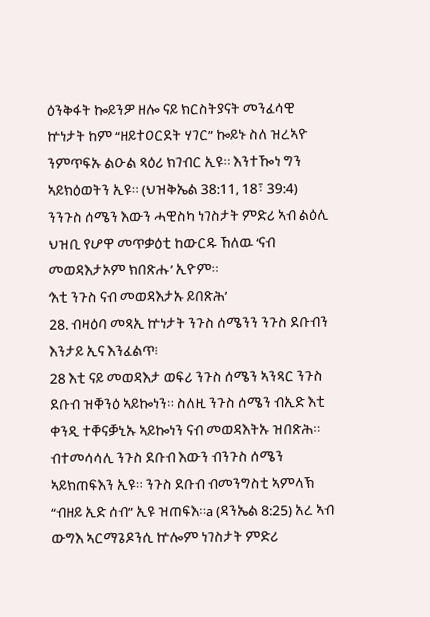ዕንቅፋት ኰይንዎ ዘሎ ናይ ክርስትያናት መንፈሳዊ ኵነታት ከም “ዘይተዐርደት ሃገር” ኰይኑ ስለ ዝረኣዮ ንምጥፍኡ ልዑል ጻዕሪ ክገብር ኢዩ። እንተዀነ ግን ኣይክዕወትን ኢዩ። (ህዝቅኤል 38:11, 18፣ 39:4) ንንጉስ ሰሜን እውን ሓዊስካ ነገስታት ምድሪ ኣብ ልዕሊ ህዝቢ የሆዋ መጥቃዕቲ ከውርዱ ኸለዉ ‘ናብ መወዳእታኦም ክበጽሑ’ ኢዮም።
‘እቲ ንጉስ ናብ መወዳእታኡ ይበጽሕ’
28. ብዛዕባ መጻኢ ኵነታት ንጉስ ሰሜንን ንጉስ ደቡብን እንታይ ኢና እንፈልጥ፧
28 እቲ ናይ መወዳእታ ወፍሪ ንጉስ ሰሜን ኣንጻር ንጉስ ደቡብ ዝቐንዕ ኣይኰነን። ስለዚ ንጉስ ሰሜን ብኢድ እቲ ቀንዲ ተቐናቓኒኡ ኣይኰነን ናብ መወዳእትኡ ዝበጽሕ። ብተመሳሳሊ ንጉስ ደቡብ እውን ብንጉስ ሰሜን ኣይክጠፍእን ኢዩ። ንጉስ ደቡብ ብመንግስቲ ኣምላኽ “ብዘይ ኢድ ሰብ” ኢዩ ዝጠፍእ።a (ዳንኤል 8:25) አረ ኣብ ውግእ ኣርማጌዶንሲ ኵሎም ነገስታት ምድሪ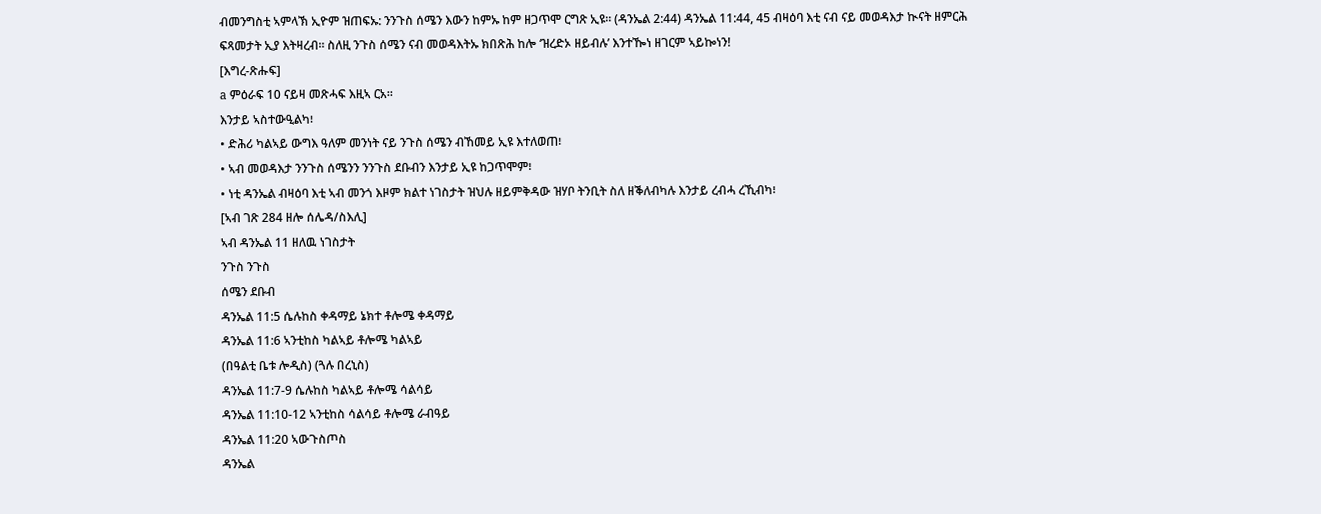ብመንግስቲ ኣምላኽ ኢዮም ዝጠፍኡ: ንንጉስ ሰሜን እውን ከምኡ ከም ዘጋጥሞ ርግጽ ኢዩ። (ዳንኤል 2:44) ዳንኤል 11:44, 45 ብዛዕባ እቲ ናብ ናይ መወዳእታ ኲናት ዘምርሕ ፍጻመታት ኢያ እትዛረብ። ስለዚ ንጉስ ሰሜን ናብ መወዳእትኡ ክበጽሕ ከሎ ‘ዝረድኦ ዘይብሉ’ እንተዀነ ዘገርም ኣይኰነን!
[እግረ-ጽሑፍ]
a ምዕራፍ 10 ናይዛ መጽሓፍ እዚኣ ርአ።
እንታይ ኣስተውዒልካ፧
• ድሕሪ ካልኣይ ውግእ ዓለም መንነት ናይ ንጉስ ሰሜን ብኸመይ ኢዩ እተለወጠ፧
• ኣብ መወዳእታ ንንጉስ ሰሜንን ንንጉስ ደቡብን እንታይ ኢዩ ከጋጥሞም፧
• ነቲ ዳንኤል ብዛዕባ እቲ ኣብ መንጎ እዞም ክልተ ነገስታት ዝህሉ ዘይምቅዳው ዝሃቦ ትንቢት ስለ ዘቕለብካሉ እንታይ ረብሓ ረኺብካ፧
[ኣብ ገጽ 284 ዘሎ ሰሌዳ/ስእሊ]
ኣብ ዳንኤል 11 ዘለዉ ነገስታት
ንጉስ ንጉስ
ሰሜን ደቡብ
ዳንኤል 11:5 ሴሉከስ ቀዳማይ ኔክተ ቶሎሜ ቀዳማይ
ዳንኤል 11:6 ኣንቲከስ ካልኣይ ቶሎሜ ካልኣይ
(በዓልቲ ቤቱ ሎዲስ) (ጓሉ በረኒስ)
ዳንኤል 11:7-9 ሴሉከስ ካልኣይ ቶሎሜ ሳልሳይ
ዳንኤል 11:10-12 ኣንቲከስ ሳልሳይ ቶሎሜ ራብዓይ
ዳንኤል 11:20 ኣውጉስጦስ
ዳንኤል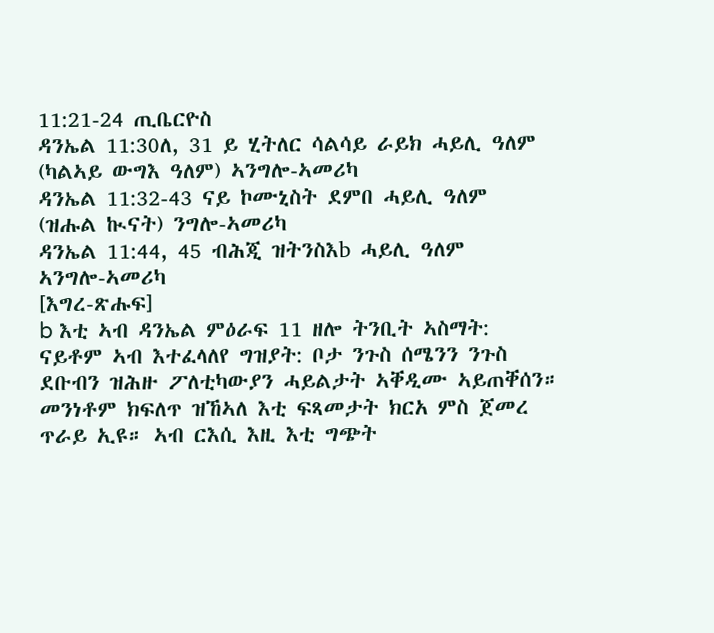11:21-24 ጢቤርዮስ
ዳንኤል 11:30ለ, 31 ይ ሂትለር ሳልሳይ ራይክ ሓይሊ ዓለም
(ካልኣይ ውግእ ዓለም) ኣንግሎ-ኣመሪካ
ዳንኤል 11:32-43 ናይ ኮሙኒስት ደምበ ሓይሊ ዓለም
(ዝሑል ኲናት) ንግሎ-ኣመሪካ
ዳንኤል 11:44, 45 ብሕጂ ዝትንስእb ሓይሊ ዓለም
ኣንግሎ-ኣመሪካ
[እግረ-ጽሑፍ]
b እቲ ኣብ ዳንኤል ምዕራፍ 11 ዘሎ ትንቢት ኣስማት: ናይቶም ኣብ እተፈላለየ ግዝያት: ቦታ ንጉስ ሰሜንን ንጉስ ደቡብን ዝሕዙ ፖለቲካውያን ሓይልታት ኣቐዲሙ ኣይጠቐሰን። መንነቶም ክፍለጥ ዝኸኣለ እቲ ፍጻመታት ክርአ ምስ ጀመረ ጥራይ ኢዩ። ኣብ ርእሲ እዚ እቲ ግጭት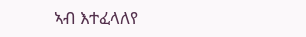ኣብ እተፈላለየ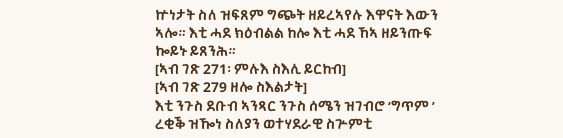ኵነታት ስለ ዝፍጸም ግጭት ዘይረኣየሉ እዋናት እውን ኣሎ። እቲ ሓደ ክዕብልል ከሎ እቲ ሓደ ኸኣ ዘይንጡፍ ኰይኑ ይጸንሕ።
[ኣብ ገጽ 271፡ ምሉእ ስእሊ ይርከብ]
[ኣብ ገጽ 279 ዘሎ ስእልታት]
እቲ ንጉስ ደቡብ ኣንጻር ንጉስ ሰሜን ዝገብሮ ‘ግጥም ’ ረቂቕ ዝዀነ ስለያን ወተሃደራዊ ስጕምቲ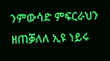ንምውሳድ ምፍርራህን ዘጠቓለለ ኢዩ ነይሩ